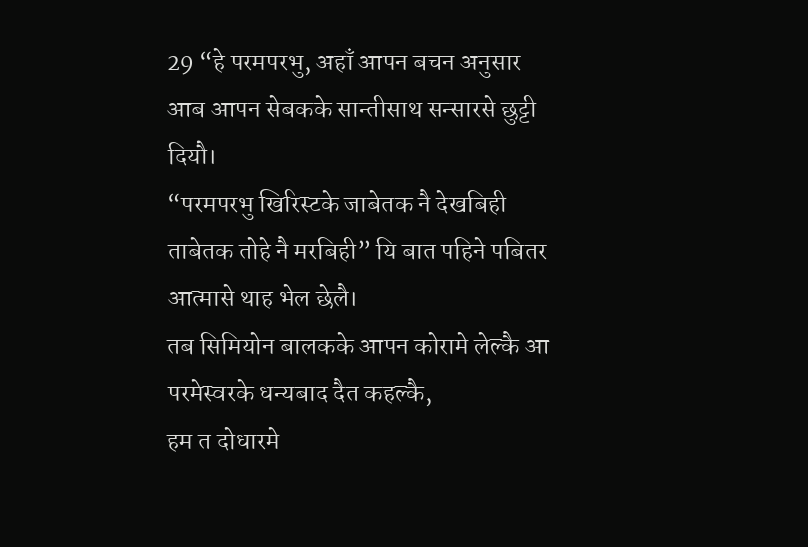29 “हे परमपरभु, अहाँ आपन बचन अनुसार आब आपन सेबकके सान्तीसाथ सन्सारसे छुट्टी दियौ।
“परमपरभु खिरिस्टके जाबेतक नै देखबिही ताबेतक तोहे नै मरबिही” यि बात पहिने पबितर आत्मासे थाह भेल छेलै।
तब सिमियोन बालकके आपन कोरामे लेल्कै आ परमेस्वरके धन्यबाद दैत कहल्कै,
हम त दोधारमे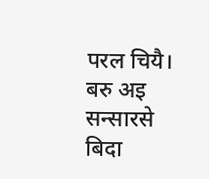परल चियै। बरु अइ सन्सारसे बिदा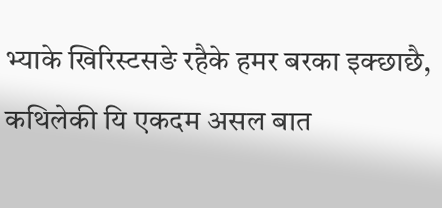भ्याके खिरिस्टसङे रहैके हमर बरका इक्छाछै, कथिलेकी यि एकदम असल बात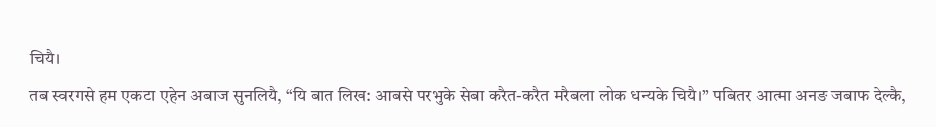चियै।
तब स्वरगसे हम एकटा एहेन अबाज सुनलियै, “यि बात लिख: आबसे परभुके सेबा करैत-करैत मरैबला लोक धन्यके चियै।” पबितर आत्मा अनङ जबाफ देल्कै,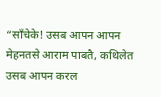“साँचेके! उसब आपन आपन मेहनतसे आराम पाबतै, कथिलेत उसब आपन करल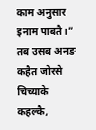काम अनुसार इनाम पाबतै।”
तब उसब अनङ कहैत जोरसे चिच्याके कहल्कै,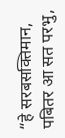“हे सरबसक्तिमान, पबितर आ सत परभु,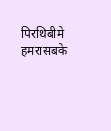पिरथिबीमे हमरासबके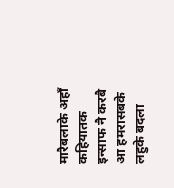मारैबलाके अहाँ कहियातक इन्साफ नै करबै आ हमरासबके लहुके बदला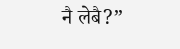नै लेबै?”